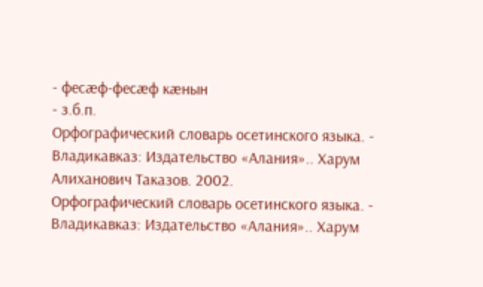- фесæф-фесæф кæнын
- з.б.п.
Орфографический словарь осетинского языка. - Владикавказ: Издательство «Алания».. Харум Алиханович Таказов. 2002.
Орфографический словарь осетинского языка. - Владикавказ: Издательство «Алания».. Харум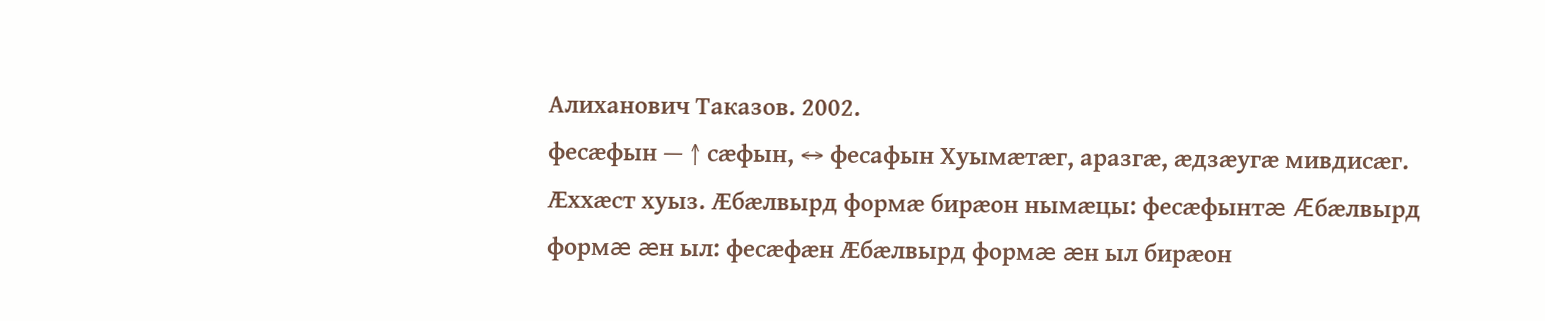Алиханович Таказов. 2002.
фесæфын — ↑ сæфын, ↔ фесафын Хуымæтæг, аразгæ, æдзæугæ мивдисæг. Æххæст хуыз. Æбæлвырд формæ бирæон нымæцы: фесæфынтæ Æбæлвырд формæ æн ыл: фесæфæн Æбæлвырд формæ æн ыл бирæон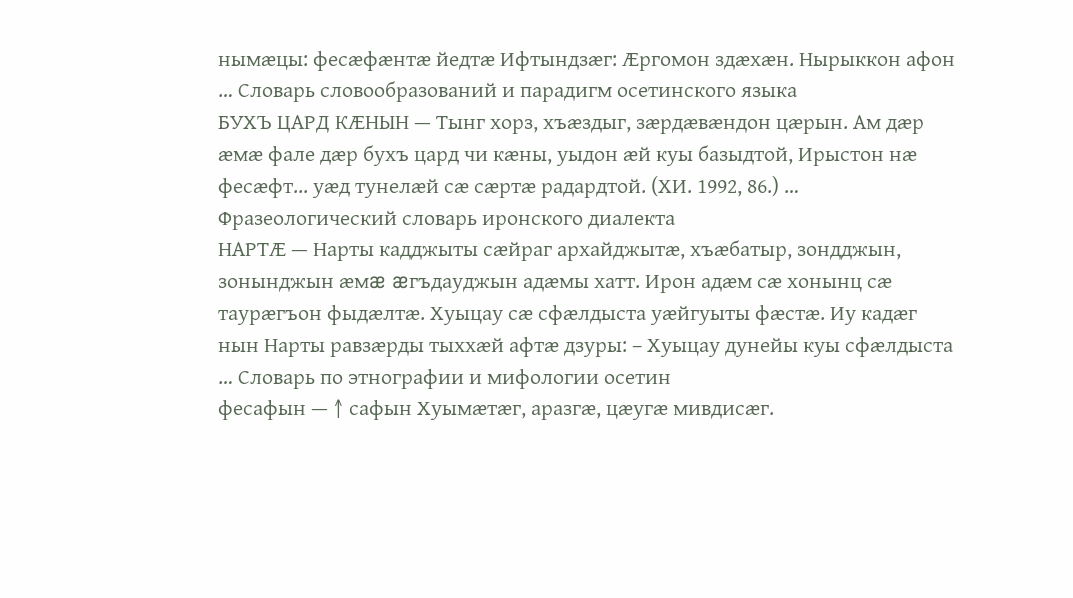нымæцы: фесæфæнтæ йедтæ Ифтындзæг: Æргомон здæхæн. Нырыккон афон … Словарь словообразований и парадигм осетинского языка
БУХЪ ЦАРД КÆНЫН — Тынг хорз, хъæздыг, зæрдæвæндон цæрын. Ам дæр æмæ фале дæр бухъ цард чи кæны, уыдон æй куы базыдтой, Ирыстон нæ фесæфт... уæд тунелæй сæ сæртæ радардтой. (ХИ. 1992, 86.) … Фразеологический словарь иронского диалекта
НАРТÆ — Нарты кадджыты сæйраг архайджытæ, хъæбатыр, зондджын, зонынджын æмæ æгъдауджын адæмы хатт. Ирон адæм сæ хонынц сæ таурæгъон фыдæлтæ. Хуыцау сæ сфæлдыста уæйгуыты фæстæ. Иу кадæг нын Нарты равзæрды тыххæй афтæ дзуры: – Хуыцау дунейы куы сфæлдыста … Словарь по этнографии и мифологии осетин
фесафын — ↑ сафын Хуымæтæг, аразгæ, цæугæ мивдисæг.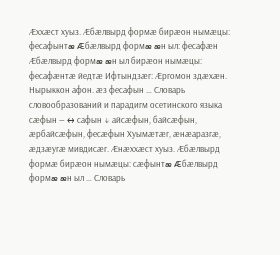Æххæст хуыз. Æбæлвырд формæ бирæон нымæцы: фесафынтæ Æбæлвырд формæ æн ыл: фесафæн Æбæлвырд формæ æн ыл бирæон нымæцы: фесафæнтæ йедтæ Ифтындзæг: Æргомон здæхæн. Нырыккон афон. æз фесафын … Словарь словообразований и парадигм осетинского языка
сæфын — ↔ сафын ↓ айсæфын, байсæфын, æрбайсæфын, фесæфын Хуымæтæг, æнæаразгæ, æдзæугæ мивдисæг. Æнæххæст хуыз. Æбæлвырд формæ бирæон нымæцы: сæфынтæ Æбæлвырд формæ æн ыл … Словарь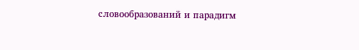словообразований и парадигм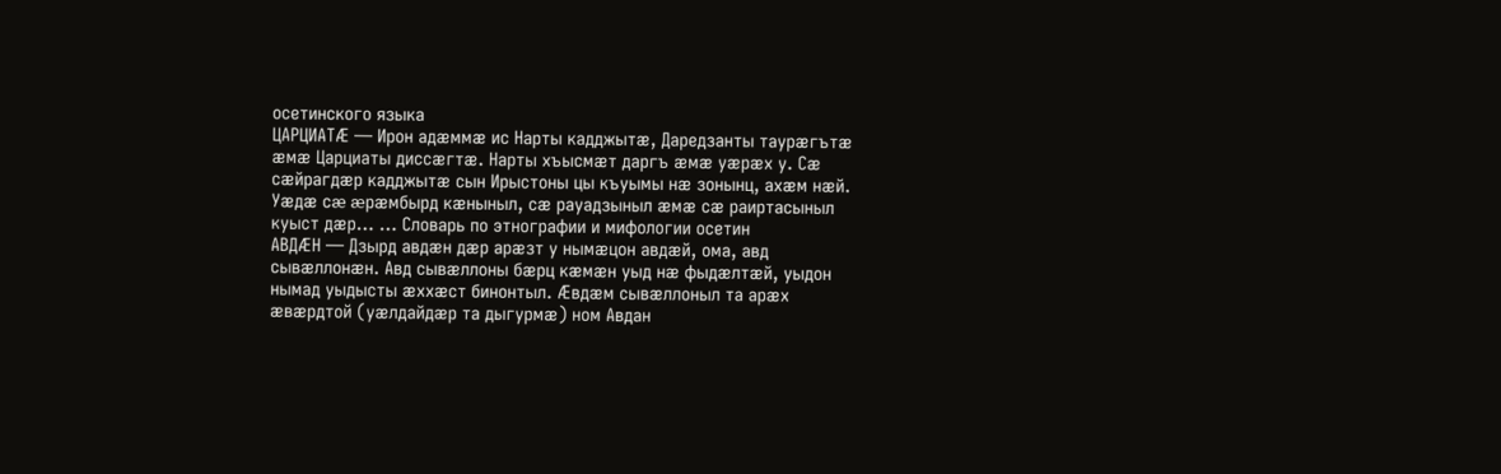осетинского языка
ЦАРЦИАТÆ — Ирон адæммæ ис Нарты кадджытæ, Даредзанты таурæгътæ æмæ Царциаты диссæгтæ. Нарты хъысмæт даргъ æмæ уæрæх у. Сæ сæйрагдæр кадджытæ сын Ирыстоны цы къуымы нæ зонынц, ахæм нæй. Уæдæ сæ æрæмбырд кæныныл, сæ рауадзыныл æмæ сæ раиртасыныл куыст дæр… … Словарь по этнографии и мифологии осетин
АВДÆН — Дзырд авдæн дæр арæзт у нымæцон авдæй, ома, авд сывæллонæн. Авд сывæллоны бæрц кæмæн уыд нæ фыдæлтæй, уыдон нымад уыдысты æххæст бинонтыл. Æвдæм сывæллоныл та арæх æвæрдтой (уæлдайдæр та дыгурмæ) ном Авдан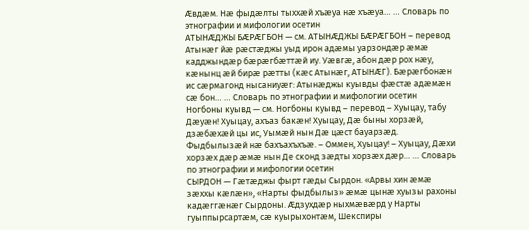Æвдæм. Нæ фыдæлты тыххæй хъæуа нæ хъæуа… … Словарь по этнографии и мифологии осетин
АТЫНÆДЖЫ БÆРÆГБОН — см. АТЫНÆДЖЫ БÆРÆГБОН – перевод Атынæг йæ рæстæджы уыд ирон адæмы уарзондæр æмæ кадджындæр бæрæгбæттæй иу. Уæвгæ, абон дæр рох нæу, кæнынц æй бирæ рæтты (кæс Атынæг, АТЫНÆГ). Бæрæгбонæн ис сæрмагонд нысаниуæг: Атынæджы куывды фæстæ адæмæн сæ бон… … Словарь по этнографии и мифологии осетин
Ногбоны куывд — см. Ногбоны куывд – перевод – Хуыцау, табу Дæуæн! Хуыцау, ахъаз бакæн! Хуыцау, Дæ быны хорзæй, дзæбæхæй цы ис, Уымæй нын Дæ цæст бауарзæд. Фыдбылызæй нæ бахъахъхъæ. – Оммен, Хуыцау! – Хуыцау, Дæхи хорзæх дæр æмæ нын Де сконд зæдты хорзæх дæр… … Словарь по этнографии и мифологии осетин
СЫРДОН — Гæтæджы фырт гæды Сырдон. «Арвы хин æмæ зæххы кæлæн», «Нарты фыдбылыз» æмæ цынæ хуызы рахоны кадæггæнæг Сырдоны. Æдзухдæр ныхмæвæрд у Нарты гуыппырсартæм, сæ куырыхонтæм, Шекспиры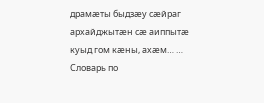драмæты быдзæу сæйраг архайджытæн сæ аиппытæ куыд гом кæны, ахæм… … Словарь по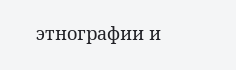этнографии и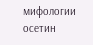мифологии осетин